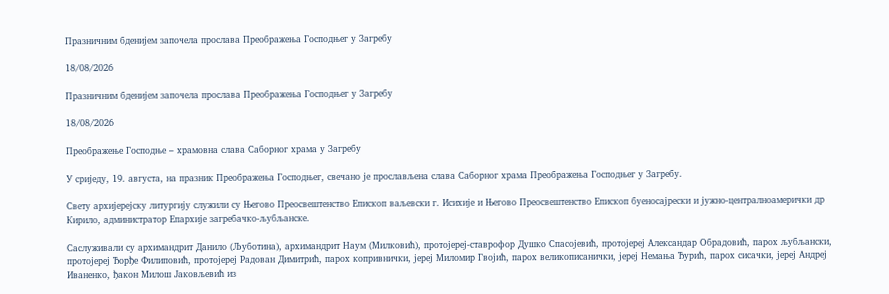Празничним бденијем започела прослава Преображења Господњег у Загребу

18/08/2026

Празничним бденијем започела прослава Преображења Господњег у Загребу

18/08/2026

Преображење Господње – храмовна слава Саборног храма у Загребу

У сриједу, 19. августа, на празник Преображења Господњег, свечано је прослављена слава Саборног храма Преображења Господњег у Загребу.

Свету архијерејску литургију служили су Његово Преосвештенство Епископ ваљевски г. Исихије и Његово Преосвештенство Епископ буеносајрески и јужно-централноамерички др Кирило, администратор Епархије загребачко-љубљанске.

Саслуживали су архимандрит Данило (Љуботина), архимандрит Наум (Милковић), протојереј-ставрофор Душко Спасојевић, протојереј Александар Обрадовић, парох љубљански, протојереј Ђорђе Филиповић, протојереј Радован Димитрић, парох копривнички, јереј Миломир Гвојић, парох великописанички, јереј Немања Ђурић, парох сисачки, јереј Андреј Иваненко, ђакон Милош Јаковљевић из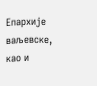Епархије ваљевске, као и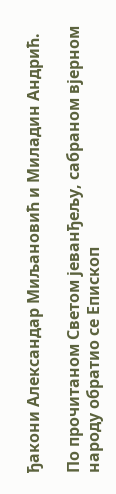ђакони Александар Миљановић и Миладин Андрић.

По прочитаном Светом јеванђељу, сабраном вјерном народу обратио се Епископ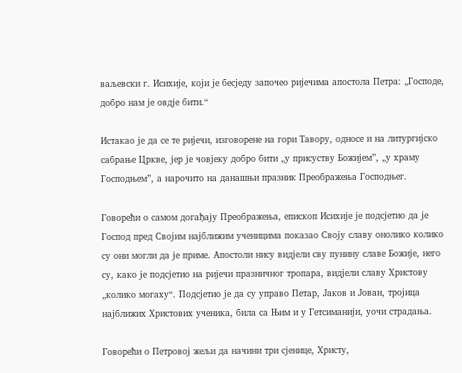ваљевски г. Исихије, који је бесједу започео ријечима апостола Петра: „Господе, добро нам је овдје бити.“

Истакао је да се те ријечи, изговорене на гори Тавору, односе и на литургијско сабрање Цркве, јер је човјеку добро бити „у присуству Божијем”, „у храму Господњем”, а нарочито на данашњи празник Преображења Господњег.

Говорећи о самом догађају Преображења, епископ Исихије је подсјетио да је Господ пред Својим најближим ученицима показао Своју славу онолико колико су они могли да је приме. Апостоли нису видјели сву пунину славе Божије, него су, како је подсјетио на ријечи празничног тропара, видјели славу Христову „колико могаху“. Подсјетио је да су управо Петар, Јаков и Јован, тројица најближих Христових ученика, била са Њим и у Гетсиманији, уочи страдања.

Говорећи о Петровој жељи да начини три сјенице, Христу,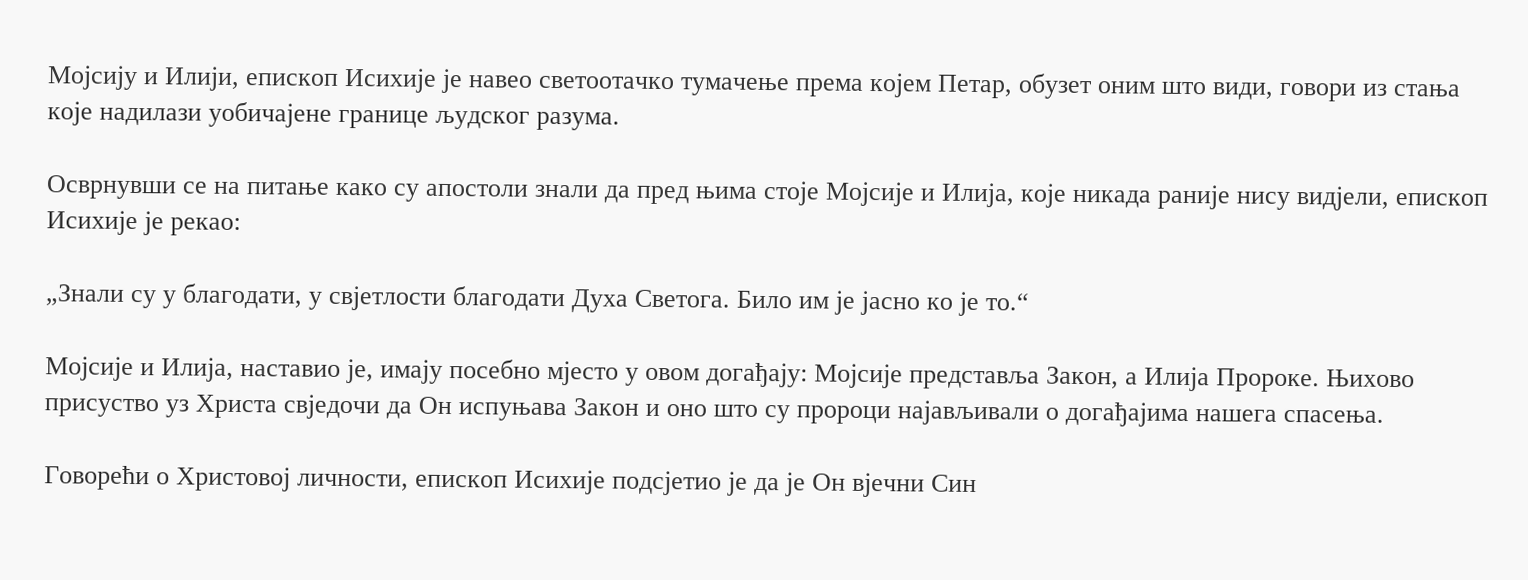Мојсију и Илији, епископ Исихије је навео светоотачко тумачење према којем Петар, обузет оним што види, говори из стања које надилази уобичајене границе људског разума.

Осврнувши се на питање како су апостоли знали да пред њима стоје Мојсије и Илија, које никада раније нису видјели, епископ Исихије је рекао:

„Знали су у благодати, у свјетлости благодати Духа Светога. Било им је јасно ко је то.“

Мојсије и Илија, наставио је, имају посебно мјесто у овом догађају: Мојсије представља Закон, а Илија Пророке. Њихово присуство уз Христа свједочи да Он испуњава Закон и оно што су пророци најављивали о догађајима нашега спасења.

Говорећи о Христовој личности, епископ Исихије подсјетио је да је Он вјечни Син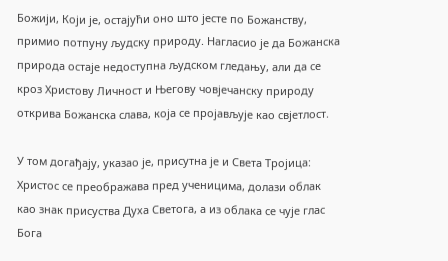Божији, Који је, остајући оно што јесте по Божанству, примио потпуну људску природу. Нагласио је да Божанска природа остаје недоступна људском гледању, али да се кроз Христову Личност и Његову човјечанску природу открива Божанска слава, која се пројављује као свјетлост.

У том догађају, указао је, присутна је и Света Тројица: Христос се преображава пред ученицима, долази облак као знак присуства Духа Светога, а из облака се чује глас Бога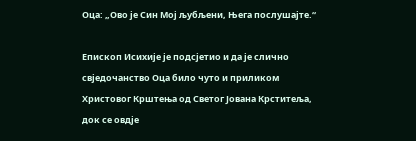Оца: „Ово је Син Мој љубљени, Њега послушајте.“

Епископ Исихије је подсјетио и да је слично свједочанство Оца било чуто и приликом Христовог Крштења од Светог Јована Крститеља, док се овдје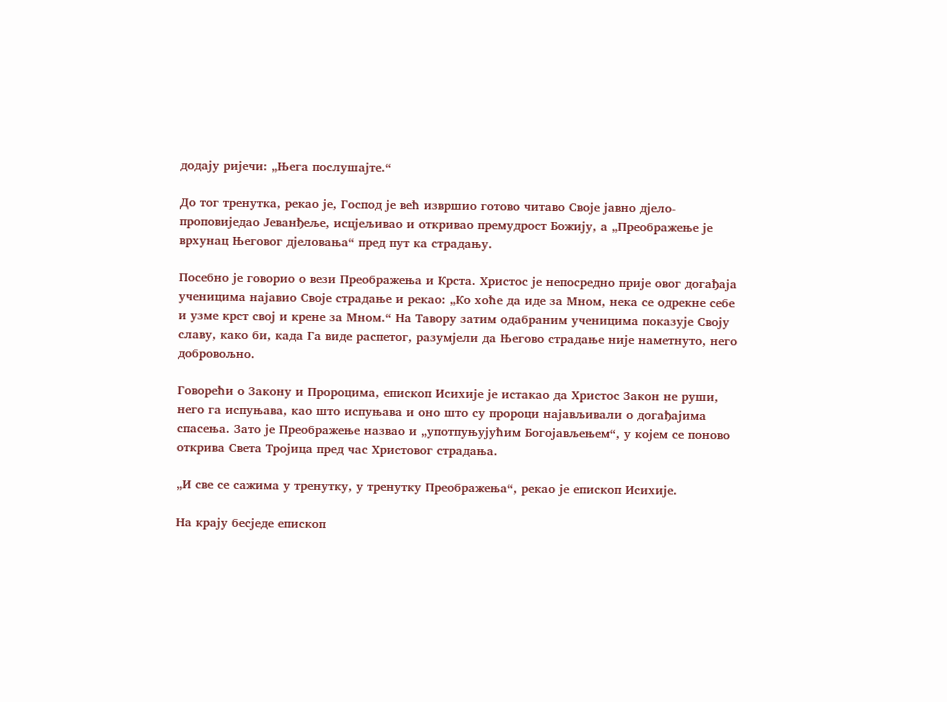додају ријечи: „Њега послушајте.“

До тог тренутка, рекао је, Господ је већ извршио готово читаво Своје јавно дјело- проповиједао Јеванђеље, исцјељивао и откривао премудрост Божију, а „Преображење је врхунац Његовог дјеловања“ пред пут ка страдању.

Посебно је говорио о вези Преображења и Крста. Христос је непосредно прије овог догађаја ученицима најавио Своје страдање и рекао: „Ко хоће да иде за Мном, нека се одрекне себе и узме крст свој и крене за Мном.“ На Тавору затим одабраним ученицима показује Своју славу, како би, када Га виде распетог, разумјели да Његово страдање није наметнуто, него добровољно.

Говорећи о Закону и Пророцима, епископ Исихије је истакао да Христос Закон не руши, него га испуњава, као што испуњава и оно што су пророци најављивали о догађајима спасења. Зато је Преображење назвао и „употпуњујућим Богојављењем“, у којем се поново открива Света Тројица пред час Христовог страдања.

„И све се сажима у тренутку, у тренутку Преображења“, рекао је епископ Исихије.

На крају бесједе епископ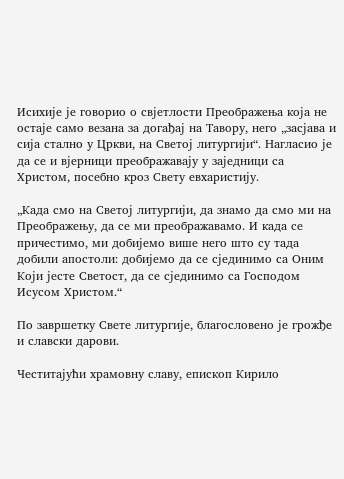Исихије је говорио о свјетлости Преображења која не остаје само везана за догађај на Тавору, него „засјава и сија стално у Цркви, на Светој литургији“. Нагласио је да се и вјерници преображавају у заједници са Христом, посебно кроз Свету евхаристију.

„Када смо на Светој литургији, да знамо да смо ми на Преображењу, да се ми преображавамо. И када се причестимо, ми добијемо више него што су тада добили апостоли: добијемо да се сјединимо са Оним Који јесте Светост, да се сјединимо са Господом Исусом Христом.“

По завршетку Свете литургије, благословено је грожђе и славски дарови.

Честитајући храмовну славу, епископ Кирило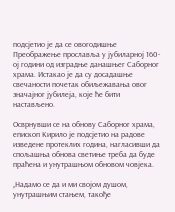подсјетио је да се овогодишње Преображење прославља у јубиларној 160-ој години од изградње данашњег Саборног храма. Истакао је да су досадашње свечаности почетак обиљежавања овог значајног јубилеја, које ће бити настављено.

Осврнувши се на обнову Саборног храма, епископ Кирило је подсјетио на радове изведене протеклих година, нагласивши да спољашња обнова светиње треба да буде праћена и унутрашњом обновом човјека.

„Надамо се да и ми својом душом, унутрашњим стањем, такође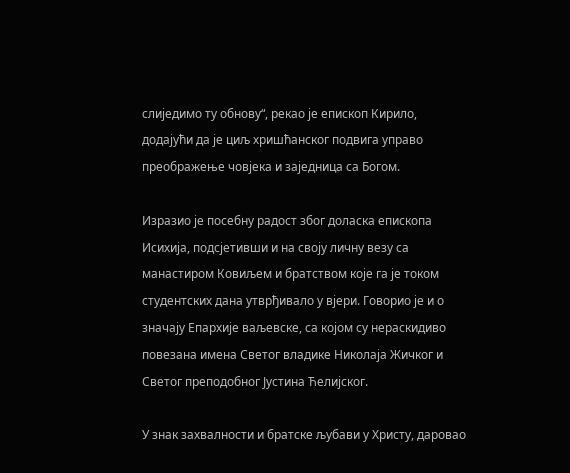слиједимо ту обнову“, рекао је епископ Кирило, додајући да је циљ хришћанског подвига управо преображење човјека и заједница са Богом.

Изразио је посебну радост због доласка епископа Исихија, подсјетивши и на своју личну везу са манастиром Ковиљем и братством које га је током студентских дана утврђивало у вјери. Говорио је и о значају Епархије ваљевске, са којом су нераскидиво повезана имена Светог владике Николаја Жичког и Светог преподобног Јустина Ћелијског.

У знак захвалности и братске љубави у Христу, даровао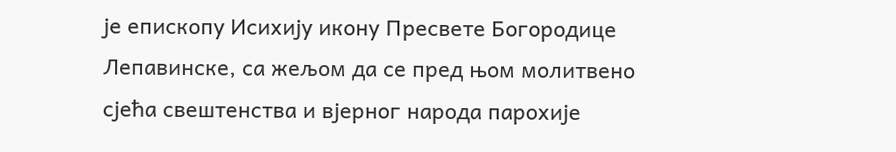је епископу Исихију икону Пресвете Богородице Лепавинске, са жељом да се пред њом молитвено сјећа свештенства и вјерног народа парохије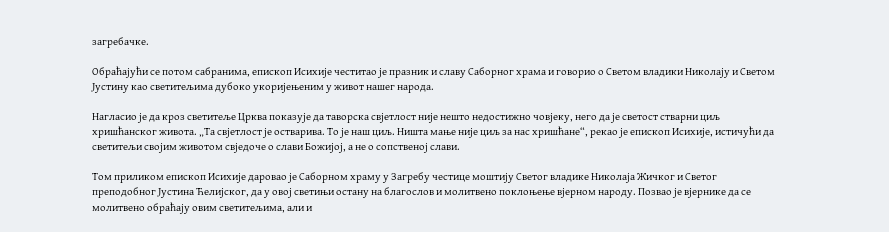загребачке.

Обраћајући се потом сабранима, епископ Исихије честитао је празник и славу Саборног храма и говорио о Светом владики Николају и Светом Јустину као светитељима дубоко укоријењеним у живот нашег народа.

Нагласио је да кроз светитеље Црква показује да таворска свјетлост није нешто недостижно човјеку, него да је светост стварни циљ хришћанског живота. „Та свјетлост је остварива. То је наш циљ. Ништа мање није циљ за нас хришћане“, рекао је епископ Исихије, истичући да светитељи својим животом свједоче о слави Божијој, а не о сопственој слави.

Том приликом епископ Исихије даровао је Саборном храму у Загребу честице моштију Светог владике Николаја Жичког и Светог преподобног Јустина Ћелијског, да у овој светињи остану на благослов и молитвено поклоњење вјерном народу. Позвао је вјернике да се молитвено обраћају овим светитељима, али и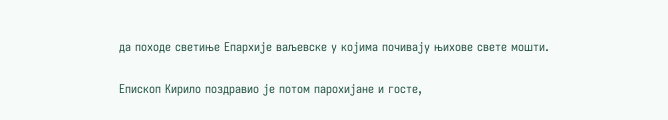да походе светиње Епархије ваљевске у којима почивају њихове свете мошти.

Епископ Кирило поздравио је потом парохијане и госте,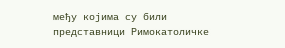међу којима су били представници Римокатоличке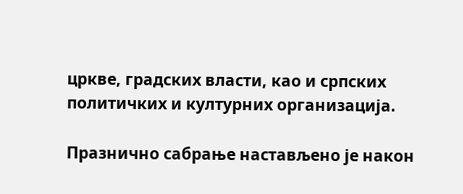цркве, градских власти, као и српских политичких и културних организација.

Празнично сабрање настављено је након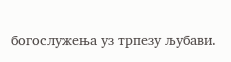богослужења уз трпезу љубави.